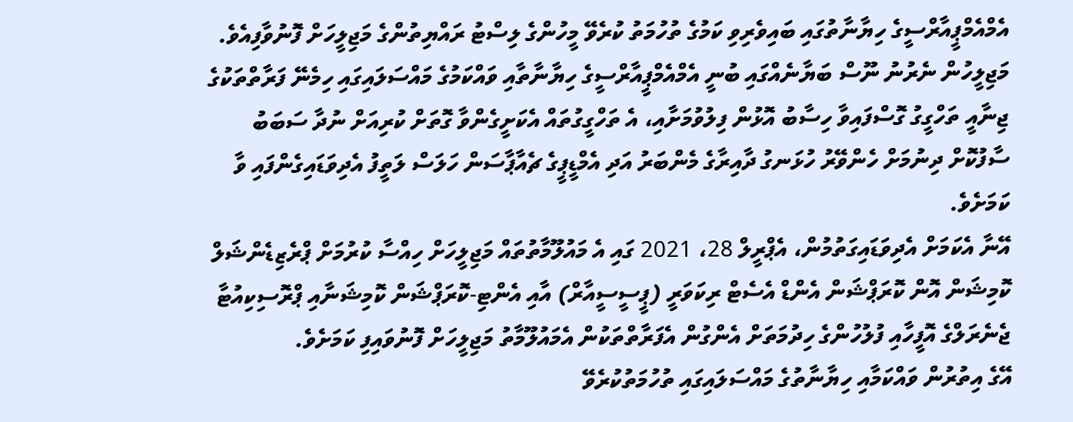އެމްއެމްޕީއާރްސީގެ ހިޔާނާތުގައި ބައިވެރިވި ކަމުގެ ތުހުމަތު ކުރެވޭ މީހުންގެ ލިސްޓު ރައްޔިތުންގެ މަޖިލީހަށް ފޮނުވާފިއެވެ.
މަޖިލީހުން ނެރުނު ނޫސް ބަޔާނެއްގައި ބުނީ އެމްއެމްޕީއާރްސީގެ ހިޔާނާތާއި ވައްކަމުގެ މައްސަލައިގައި ހިމެނޭ ފަރާތްތަކުގެ ޖިނާއީ ތަހްގީގު ގޮސްފައިވާ ހިސާބު އޮޅުން ފިލުވުމަށާއި، އެ ތަހްގީގުތައް އެކަށީގެންވާ ގޮތަށް ކުރިއަށް ނުދާ ސަބަބު ސާފުކޮށް ދިނުމަށް ހެންވޭރު ހުޅަނގު ދާއިރާގެ މެންބަރު އަދި އެމްޑީޕީގެ ޗެއާޕާސަން ހަލަސް ލަތީފު އެދިވަޑައިގެންފައި ވާ ކަމަށެވެ.
އޭނާ އެކަމަށް އެދިވަޑައިގަތުމުން، އެޕްރީލް 28، 2021 ގައި އެ މައުލޫމާތުތައް މަޖިލީހަށް ހިއްސާ ކުރުމަށް ޕްރެޒިޑެންޝަލް ކޮމިޝަން އޮން ކޮރަޕްޝަން އެންޑް އެސެޓް ރިކަވަރީ (ޕީސީސީއާރް) އާއި އެންޓި-ކޮރަޕްޝަން ކޮމިޝަނާއި ޕްރޮސިކިއުޓާ ޖެނެރަލްގެ އޮފީހާއި ފުލުހުންގެ ހިދުމަތަށް އެންގުން އެފަރާތްތަކުން އެމައުލޫމާތު މަޖިލީހަށް ފޮނުވައިފި ކަމަށެވެ.
އޭގެ އިތުރުން ވައްކަމާއި ހިޔާނާތުގެ މައްސަލައިގައި ތުހުމަތުކުރެވޭ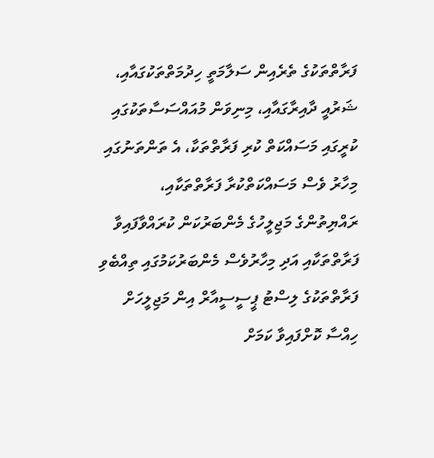ފަރާތްތަކުގެ ތެރެއިން ސަލާމަތީ ހިދުމަތްތަކުގައާއި، ޝަރުއީ ދާއިރާގައާއި، މިނިވަން މުއައްސަސާތަކުގައި ކުރީގައި މަސައްކަތް ކުރި ފަރާތްތަކާ، އެ ތަންތަނުގައި މިހާރު ވެސް މަސައްކަތްކުރާ ފަރާތްތަކާއި، ރައްޔިތުންގެ މަޖިލީހުގެ މެންބަރުކަން ކުރައްވާފައިވާ ފަރާތްތަކާއި އަދި މިހާރުވެސް މެންބަރުކަމުގައި ތިއްބެވި ފަރާތްތަކުގެ ލިސްޓު ޕީސީސީއާރް އިން މަޖިލީހަށް ހިއްސާ ކޮށްފައިވާ ކަމަށް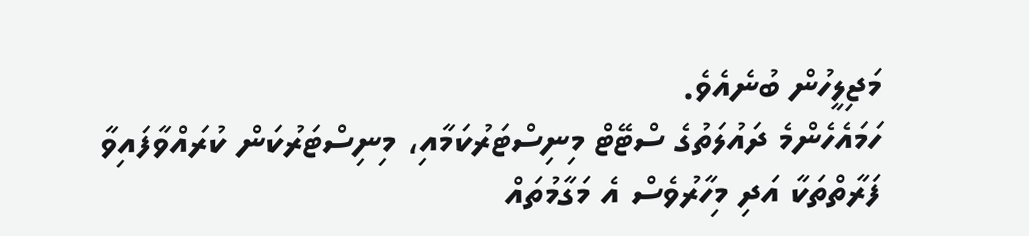މަޖިލީހުން ބުނެއެވެ.
ހަމައެހެންމެ ދައުލަތުގެ ސްޓޭޓް މިނިސްޓަރުކަމާއި، މިނިސްޓަރުކަން ކުރައްވާފައިވާ ފަރާތްތަކާ އަދި މިހާރުވެސް އެ މަގާމުތައް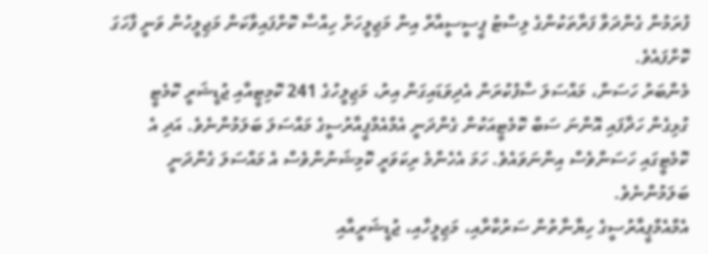ފުރަމުން ގެންދަވާ ފަރާތަކުންގެ ލިސްޓު ޕީސީސީއާރް އިން މަޖިލީހަށް ހިއްސާ ކޮށްފައިވާކަން މަޖިލީހުން ވަނީ ފާހަގަ ކޮށްފައެވެ.
މެންބަރު ހަސަން، މައްސަލަ ސާފުކުރަން އެދިވަޑައިގަން އިރު، މަޖިލީހުގެ 241 ކޮމިޓީއާއި ޖުޑީޝަރީ ކޮމެޓީ ގުޅިގެން ހަދާފައި އޮންނަ ސަބް ކޮމެޓީއަކުން ގެންދަނީ އެމްއެމްޕީއާރުސީގެ މައްސަލަ ބަލަމުންނެވެ. އަދި އެ ކޮމެޓީގައި ހަސަންވެސް އިންނަވައެވެ. ހަމަ އެހެންމެ ރިކަވަރީ ކޮމިޝަނުންވެސް އެ މައްސަލަ ގެންދަނީ ބަލަމުންނެވެ.
އެމްއެމްޕީއާރުސީގެ ހިޔާނާތުން ސަރުކާރާއި، މަޖިލީހާއި، ޖުޑީޝަރީއާއި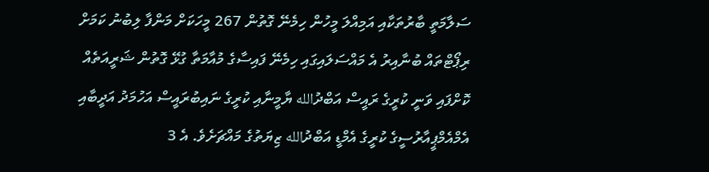ސަލާމަތީ ބާރުތަކާއި އަމިއްލަ މީހުން ހިމެނޭ ގޮތުން 267 މީހަކަށް މަންފާ ލިބުނު ކަމަށް ރިޕޯޓްތައް ބުނާއިރު އެ މައްސަލައިގައި ހިމެނޭ ފައިސާގެ މުއާމަތާ ގުޅޭ ގޮތުން ޝަރީއަތެއް ކޮށްފައި ވަނީ ކުރީގެ ރައީސް އަބްދުالله ޔާމީނާއި ކުރީގެ ނައިބުރައީސް އަހުމަދު އަދީބާއި އެމްއެމްޕީއާރުސީގެ ކުރީގެ އެމްޑީ އަބްދުالله ޒިޔަތުގެ މައްޗަށެވެ. އެ 3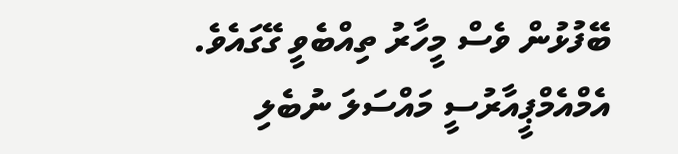ބޭފުޅުން ވެސް މީހާރު ތިއްބެވީ ގޭގައެވެ.
އެމްއެމްޕީއާރުސީ މައްސަލަ ނުބެލި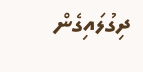ދިގުލައިގެން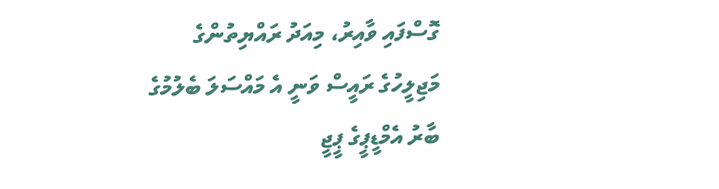ގޮސްފައި ވާއިރު، މިއަދު ރައްޔިތުންގެ މަޖިލީހުގެ ރައީސް ވަނީ އެ މައްސަލަ ބެލުމުގެ ބާރު އެމްޑީޕީގެ ޕީޖީ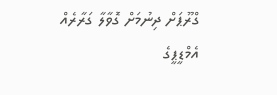ގްރޫޕަށް ދިނުމަށް ގޮވާލާ ގަރާރެއް އެމްޑީޕީގެ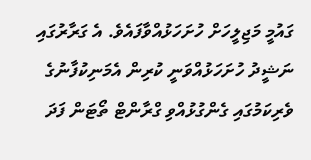ގައުމީ މަޖިލީހަށް ހުށަހަޅުއްވާފައެވެ. އެ ގަރާރުގައި ނަޝީދު ހުށަހަޅުއްވަނީ ކުރިން އެމަނިކުފާނުގެ ވެރިކަމުގައި ގެންގުޅުއްވި ގްރާންޓް ތޯޓަން ފަދަ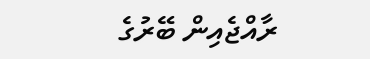ރާއްޖެއިން ބޭރުގެ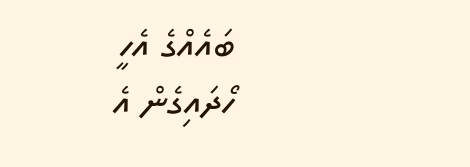ބައެއްގެ އެހީ ހޯދައިގެން އެ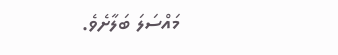މައްސަލަ ބަލާށެވެ.